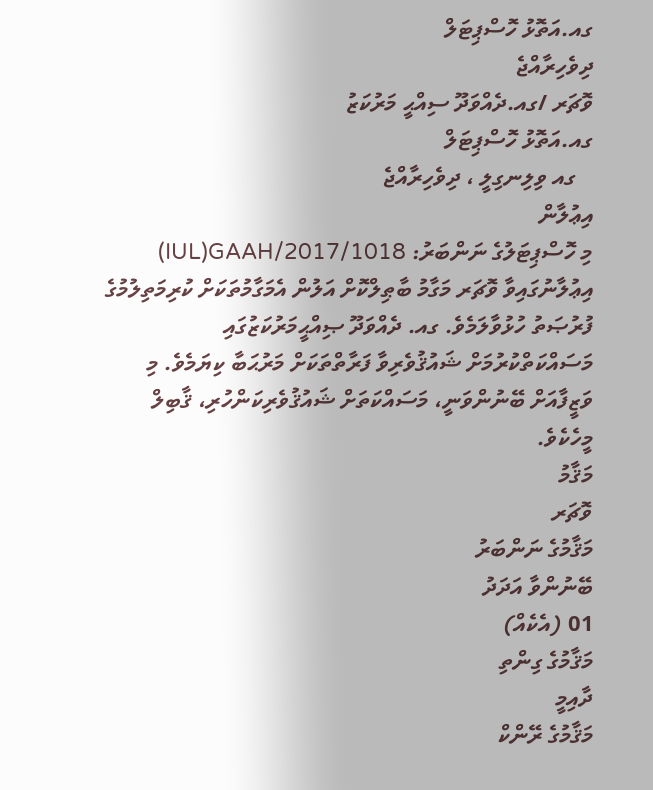ގއ.އަތޮޅު ހޮސްޕިޓަލް
ދިވެހިރާއްޖެ
ވޮޗަރ /ގއ.ދެއްވަދޫ ސިއްޙީ މަރުކަޒު
ގއ.އަތޮޅު ހޮސްޕިޓަލް
   ގއ ވިލިނގިލީ ، ދިވެހިރާއްޖެ
އިޢުލާން
މި ހޮސްޕިޓަލުގެ ނަންބަރު: IUL)GAAH/2017/1018) އިޢުލާނުގައިވާ ވޮޗަރ މަގާމު ބާޠިލްކޮށް އަލުން އެމަގާމުތަކަށް ކުރިމަތިލުމުގެ ފުރުޞަތު ހުޅުވާލަމެވެ. ގއ. ދެއްވަދޫ ޞިއްޙީމަރުކަޒުގައި މަސައްކަތްކުރުމަށް ޝައުޤުވެރިވާ ފަރާތްތަކަށް މަރުޙަބާ ކިޔަމެވެ. މި ވަޒީފާއަށް ބޭނުންވަނީ، މަސައްކަތަށް ޝައުޤުވެރިކަންހުރި، ޤާބިލް މީހެކެވެ.
މަޤާމު
ވޮޗަރ
މަޤާމުގެ ނަންބަރު
ބޭނުންވާ އަދަދު
01 (އެކެއް)
މަޤާމުގެ ގިންތި
ދާއިމީ
މަޤާމުގެ ރޭންކް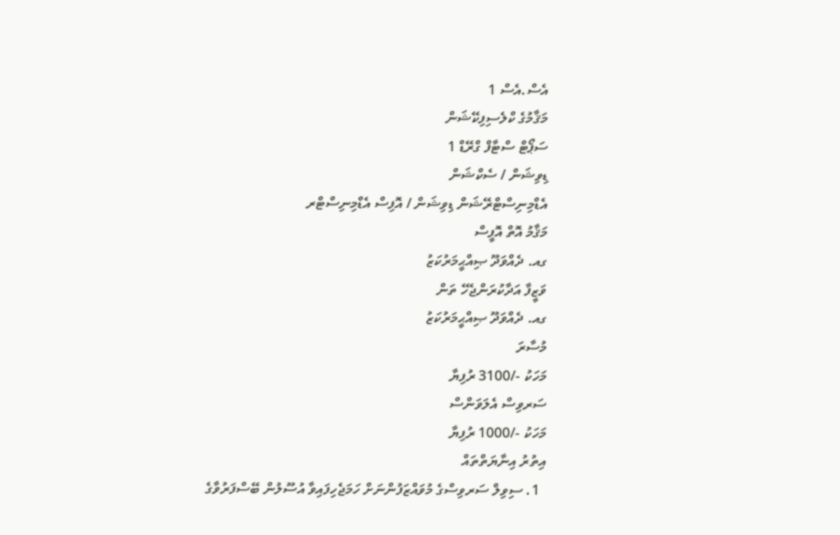އެސް.އެސް 1
މަޤާމުގެ ކްލެސިފިކޭޝަން
ސަޕޯޓް ސްޓާފް ގްރޭޑް 1
ޑިވިޝަން / ސެކްޝަން
އެޑްމިނިސްޓްރޭޝަން ޑިވިޝަން / އޮފިސް އެޑްމިނިސްޓްރ
މަޤާމު އޮތް އޮފީސް
ގއ. ދެއްވަދޫ ޞިއްޙީމަރުކަޒު
ވަޒީފާ އަދާކުރަންޖެހޭ ތަން
ގއ. ދެއްވަދޫ ޞިއްޙީމަރުކަޒު
މުސާރަ
މަހަކު -/3100 ރުފިޔާ
ސަރވިސް އެލަވަންސް
މަހަކު -/1000 ރުފިޔާ
އިތުރު އިނާޔަތްތައް
  1. ސިވިލް ސަރވިސްގެ މުވައްޒަފުންނަށް ހަމަޖެހިފައިވާ އުސޫލުން ބޭސްފަރުވާގެ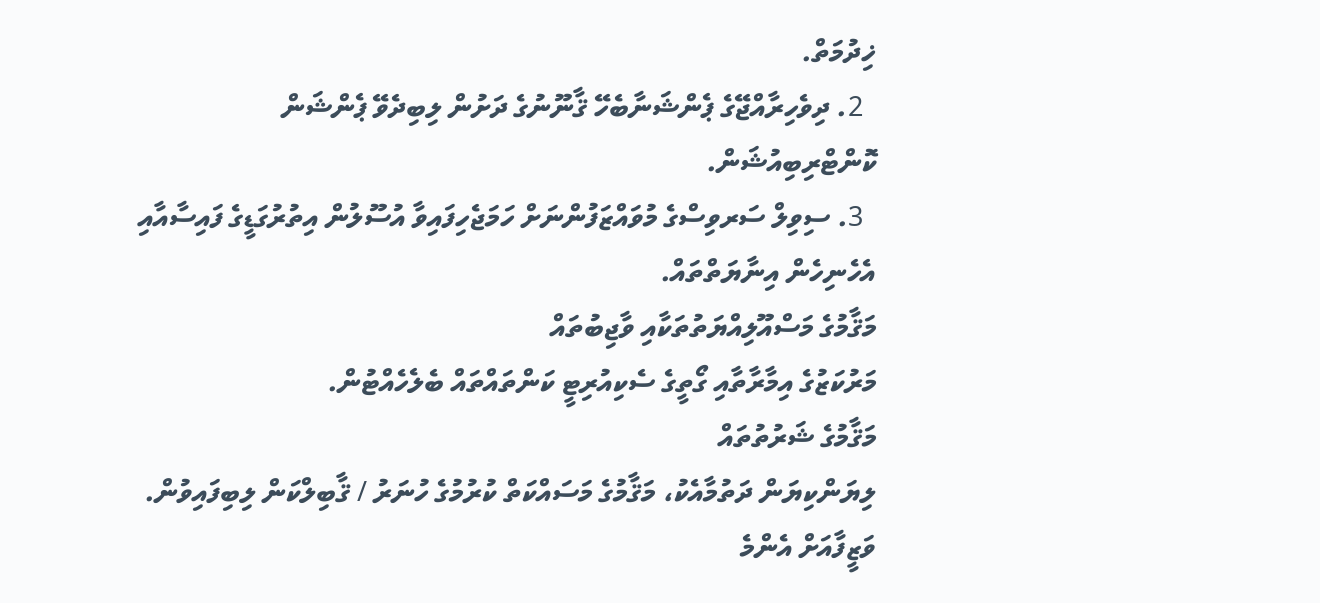ޚިދުމަތް.
  2. ދިވެހިރާއްޖޭގެ ޕެންޝަނާބެހޭ ޤާނޫނުގެ ދަށުން ލިބިދެވޭ ޕެންޝަން ކޮންޓްރިބިއުޝަން.
  3. ސިވިލް ސަރވިސްގެ މުވައްޒަފުންނަށް ހަމަޖެހިފައިވާ އުސޫލުން އިތުރުގަޑީގެ ފައިސާއާއި އެހެނިހެން އިނާޔަތްތައް.
މަޤާމުގެ މަސްއޫލިއްޔަތުތަކާއި ވާޖިބުތައް
މަރުކަޒުގެ އިމާރާތާއި ގޯތީގެ ސެކިއުރިޓީ ކަންތައްތައް ބެލެހެއްޓުން.
މަޤާމުގެ ޝަރުތުތައް
ލިޔަންކިޔަން ދަތުމާއެކު، މަޤާމުގެ މަސައްކަތް ކުރުމުގެ ހުނަރު / ޤާބިލްކަން ލިބިފައިވުން.
ވަޒީފާއަށް އެންމެ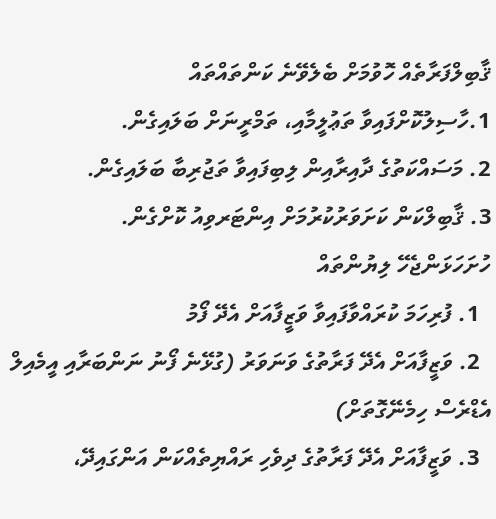ޤާބިލްފަރާތެއް ހޮވުމަށް ބެލެވޭނެ ކަންތައްތައް
1.ހާސިލުކޮށްފައިވާ ތަޢުލީމާއި، ތަމްރީނަށް ބަލައިގެން.
2. މަސައްކަތުގެ ދާއިރާއިން ލިބިފައިވާ ތަޖުރިބާ ބަލައިގެން.
3. ޤާބިލްކަން ކަށަވަރުކުރުމަށް އިންޓަރވިއު ކޮށްގެން.
ހުށަހަޅަންޖެހޭ ލިޔުންތައް
  1. ފުރިހަމަ ކުރައްވާފައިވާ ވަޒީފާއަށް އެދޭ ފޯމު
  2. ވަޒީފާއަށް އެދޭ ފަރާތުގެ ވަނަވަރު (ގުޅޭނެ ފޯނު ނަންބަރާއި އީމެއިލް އެޑްރެސް ހިމެނޭގޮތަށް)
  3. ވަޒީފާއަށް އެދޭ ފަރާތުގެ ދިވެހި ރައްޔިތެއްކަން އަންގައިދޭ،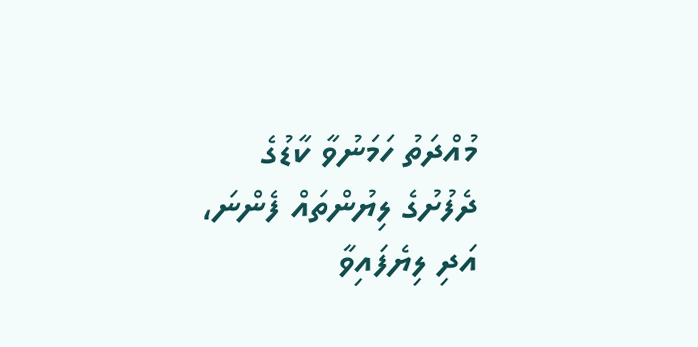މުއްދަތު ހަމަނުވާ ކާޑުގެ ދެފުށުގެ ލިޔުންތައް ފެންނަ، އަދި ލިޔެފައިވާ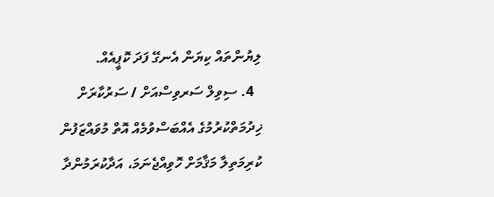ލިޔުންތައް ކިޔަން އެނގޭ ފަދަ ކޮޕީއެއް.
  4. ސިވިލް ސަރވިސްއަށް / ސަރުކާރަށް ޚިދުމަތްކުރުމުގެ އެއްބަސްވުމެއް އޮތް މުވައްޒަފުން ކުރިމަތިލާ މަޤާމަށް ހޮވިއްޖެނަމަ، އަދާކުރަމުންދާ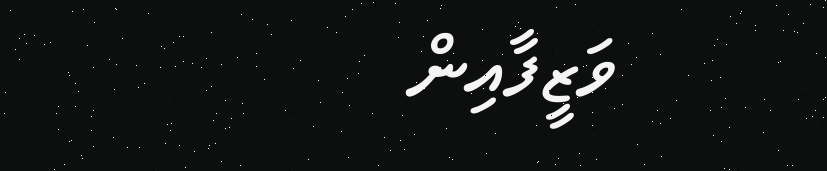ވަޒީފާއިން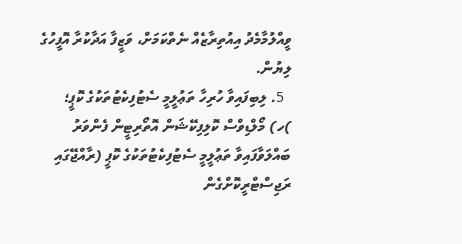ވީއްލުމާމެދު އިއުތިރާޒެއް ނެތްކަމަށް، ވަޒީފާ އަދާކުރާ އޮފީހުގެ ލިޔުން.
  5. ލިބިފައިވާ ހުރިހާ ތަޢުލީމީ ސެޓުފިކެޓުތަކުގެ ކޮޕީ؛
)ހ) މޯލްޑިވްސް ކޮލިފިކޭޝަން އޮތޯރިޓީން ފެންވަރު ބައްލަވާފައިވާ ތަޢުލީމީ ސެޓުފިކެޓުތަކުގެ ކޮޕީ (ރާއްޖޭގައި ރަޖިސްޓްރީކޮށްގެން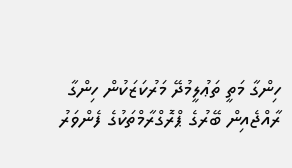ހިންގާ މަތީ ތަޢުލީމުދޭ މަރުކަޒަކުން ހިންގާ ރާއްޖެއިން ބޭރުގެ ޕްރޮގްރާމްތަކުގެ ފެންވަރު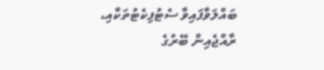ބައްލަވާފައިވާ ސެޓުފިކެޓުތަކާއި، ރާއްޖެއިން ބޭރުގެ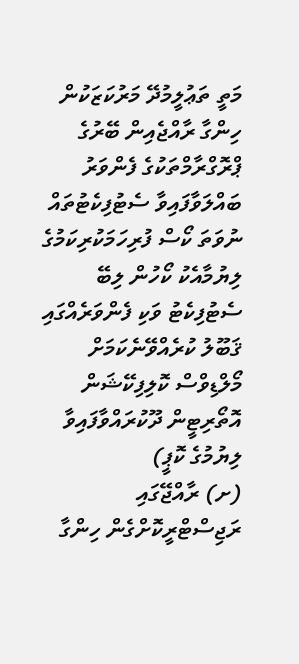މަތީ ތަޢުލީމުދޭ މަރުކަޒަކުން ހިންގާ ރާއްޖެއިން ބޭރުގެ ޕްރޮގްރާމްތަކުގެ ފެންވަރު ބައްލަވާފައިވާ ސެޓުފިކެޓުތައް ނުވަތަ ކޯސް ފުރިހަމަކުރިކަމުގެ ލިޔުމާއެކު ކޯހުން ލިބޭ ސެޓުފިކެޓު ވަކި ފެންވަރެއްގައި ޤަބޫލު ކުރެއްވޭނެކަމަށް މޯލްޑިވްސް ކޮލިފިކޭޝަން އޮތޯރިޓީން ދޫކުރައްވާފައިވާ ލިޔުމުގެ ކޮޕީ)
(ށ) ރާއްޖޭގައި ރަޖިސްޓްރީކޮށްގެން ހިންގާ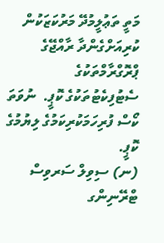މަތީ ތަޢުލީމުދޭ މަރުކަޒަކުން ކުރިއަށްގެންދާ ރާއްޖޭގެ ޕްރޮގްރާމްތަކުގެ ސެޓުފިކެޓުތަކުގެ ކޮޕީ.  ނުވަތަ ކޯސް ފުރިހަމަކުރިކަމުގެ ލިޔުމުގެ ކޮޕީ.
(ނ) ސިވިލް ސަރވިސް ޓްރޭނިންގ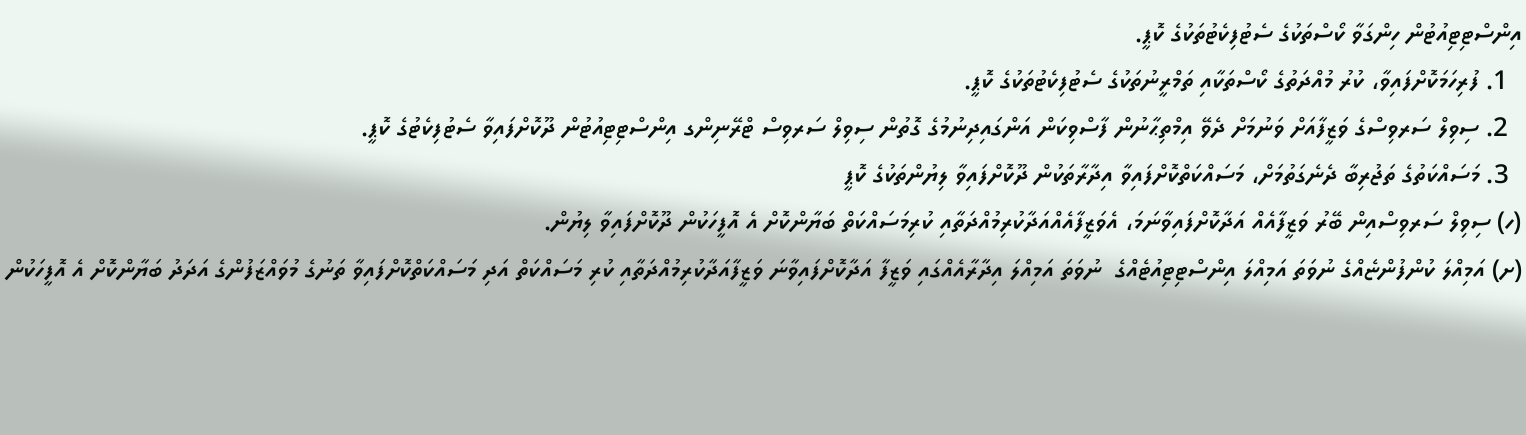އިންސްޓިޓިއުޓުން ހިންގަވާ ކޯސްތަކުގެ ސެޓުފިކެޓުތަކުގެ ކޮޕީ.
  1. ފުރިހަމަކޮށްފައިވާ، ކުރު މުއްދަތުގެ ކޯސްތަކާއި ތަމްރީނުތަކުގެ ސެޓުފިކެޓުތަކުގެ ކޮޕީ.
  2. ސިވިލް ސަރވިސްގެ ވަޒީފާއަށް ވަނުމަށް ދެވޭ އިމްތިޙާނުން ފާސްވިކަން އަންގައިދިނުމުގެ ގޮތުން ސިވިލް ސަރވިސް ޓްރޭނިންގ އިންސްޓިޓިއުޓުން ދޫކޮށްފައިވާ ސެޓުފިކެޓުގެ ކޮޕީ.
  3. މަސައްކަތުގެ ތަޖުރިބާ ދެނެގަތުމަށް، މަސައްކަތްކޮށްފައިވާ އިދާރާތަކުން ދޫކޮށްފައިވާ ލިޔުންތަކުގެ ކޮޕީ
(ހ) ސިވިލް ސަރވިސްއިން ބޭރު ވަޒީފާއެއް އަދާކޮށްފައިވާނަމަ، އެވަޒީފާއެއްއަދާކުރިމުއްދަތާއި ކުރިމަސައްކަތް ބަޔާންކޮށް އެ އޮފީހަކުން ދޫކޮށްފައިވާ ލިޔުން.
(ށ) އަމިއްލަ ކުންފުންޏެއްގެ ނުވަތަ އަމިއްލަ އިންސްޓިޓިއުޓެއްގެ  ނުވަތަ އަމިއްލަ އިދާރާއެއްގައި ވަޒީފާ އަދާކޮށްފައިވާނަ ވަޒީފާއަދާކުރިމުއްދަތާއި ކުރި މަސައްކަތް އަދި މަސައްކަތްކޮށްފައިވާ ތަނުގެ މުވައްޒަފުންގެ އަދަދު ބަޔާންކޮށް އެ އޮފީހަކުން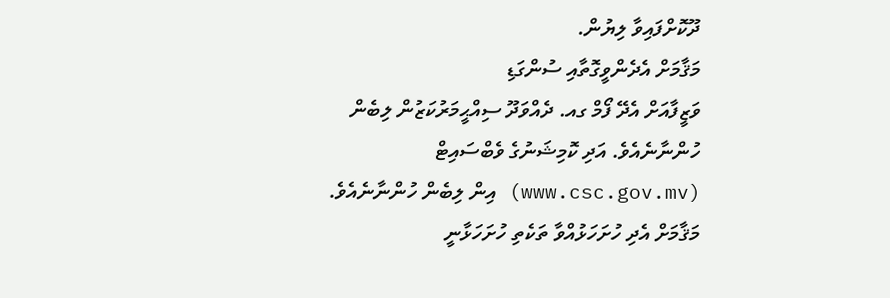ދޫކޮށްފައިވާ ލިޔުން.
މަޤާމަށް އެދެންވީގޮތާއި ސުންގަޑި
ވަޒީފާއަށް އެދޭ ފޯމް ގއ. ދެއްވަދޫ ސިއްޙީމަރުކަޒުން ލިބެން ހުންނާނެއެވެ. އަދި ކޮމިޝަނުގެ ވެބްސައިޓް (www.csc.gov.mv) އިން ލިބެން ހުންނާނެއެވެ. މަޤާމަށް އެދި ހުށަހަޅުއްވާ ތަކެތި ހުށަހަޅާނީ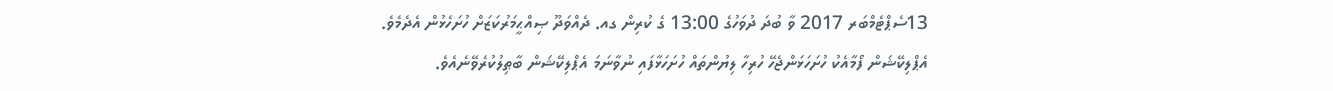13ސެޕްޓެމްބަރ 2017 ވާ ބުދަ ދުވަހުގެ 13:00 ގެ ކުރިން ގއ. ދެއްވަދޫ ޞިއްޙީމަރުކަޒަށް ހުށަހެޅުން އެދެމެވެ.
އެޕްލިކޭޝަން ފޯމާއެކު ހުށަހަޅަންޖެހޭ ހުރިހާ ލިޔުންތައް ހުށަހަޅާފައި ނުވާނަމަ އެޕްލިކޭޝަން ބާޠިލުކުރެވޭނެއެވެ.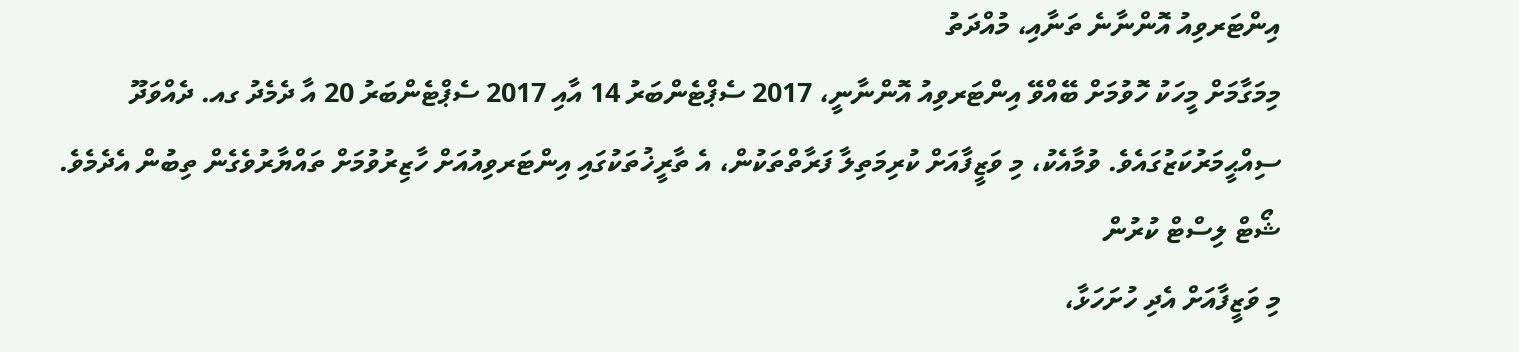އިންޓަރވިއު އޮންނާނެ ތަނާއި، މުއްދަތު
މިމަގާމަށް މީހަކު ހޮވުމަށް ބޭއްވޭ އިންޓަރވިއު އޮންނާނީ، 2017 ސެޕްޓެންބަރު 14 އާއި 2017 ސެޕްޓެންބަރު 20 އާ ދެމެދު ގއ. ދެއްވަދޫ ސިއްޙީމަރުކަޒުގައެވެ. ވުމާއެކު، މި ވަޒީފާއަށް ކުރިމަތިލާ ފަރާތްތަކުން، އެ ތާރީޚުތަކުގައި އިންޓަރވިއުއަށް ހާޒިރުވުމަށް ތައްޔާރުވެގެން ތިބުން އެދެމެވެ.
ޝޯޓް ލިސްޓް ކުރުން
މި ވަޒީފާއަށް އެދި ހުށަހަޅާ،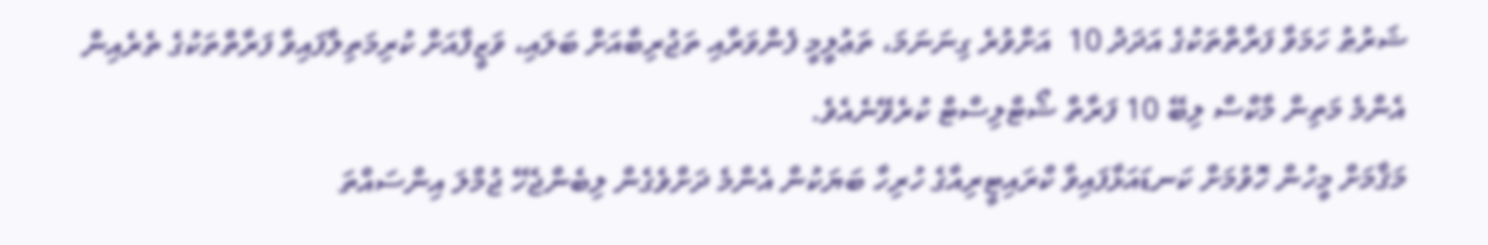ޝަރުޠު ހަމަވާ ފަރާތްތަކުގެ އަދަދު 10  އަށްވުރެ ގިނަނަމަ، ތަޢުލީމީ ފެންވަރާއި ތަޖުރިބާއަށް ބަލައި، ވަޒީފާއަށް ކުރިމަތިލާފައިވާ ފަރާތްތަކުގެ ތެރެއިން އެންމެ މަތިން މާކްސް ލިބޭ 10 ފަރާތް ޝޯޓްލިސްޓް ކުރެވޭނެއެވެ.
މަޤާމަށް މީހުން ހޮވުމަށް ކަނޑައަޅާފައިވާ ކްރައިޓީރިއާގެ ހުރިހާ ބަޔަކުން އެންމެ ދަށްވެގެން ލިބެންޖެހޭ ޖުމްލަ އިންސައްތަ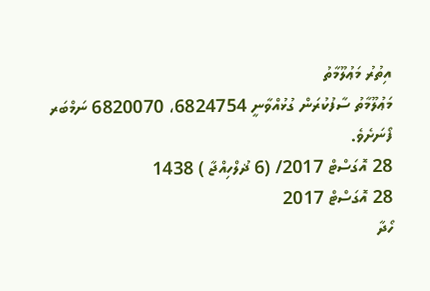އިތުރު މަޢުލޫމާތު
މަޢުލޫމާތު ސާފުކުރަން ގުޅުއްވާނީ 6824754، 6820070 ނަމްބަރ ފޯނަށެވެ.
28 އޮގަސްޓް 2017/ (6 ޛުލްހިއްޖާ ) 1438
28 އޮގަސްޓް 2017
ހޯދާ